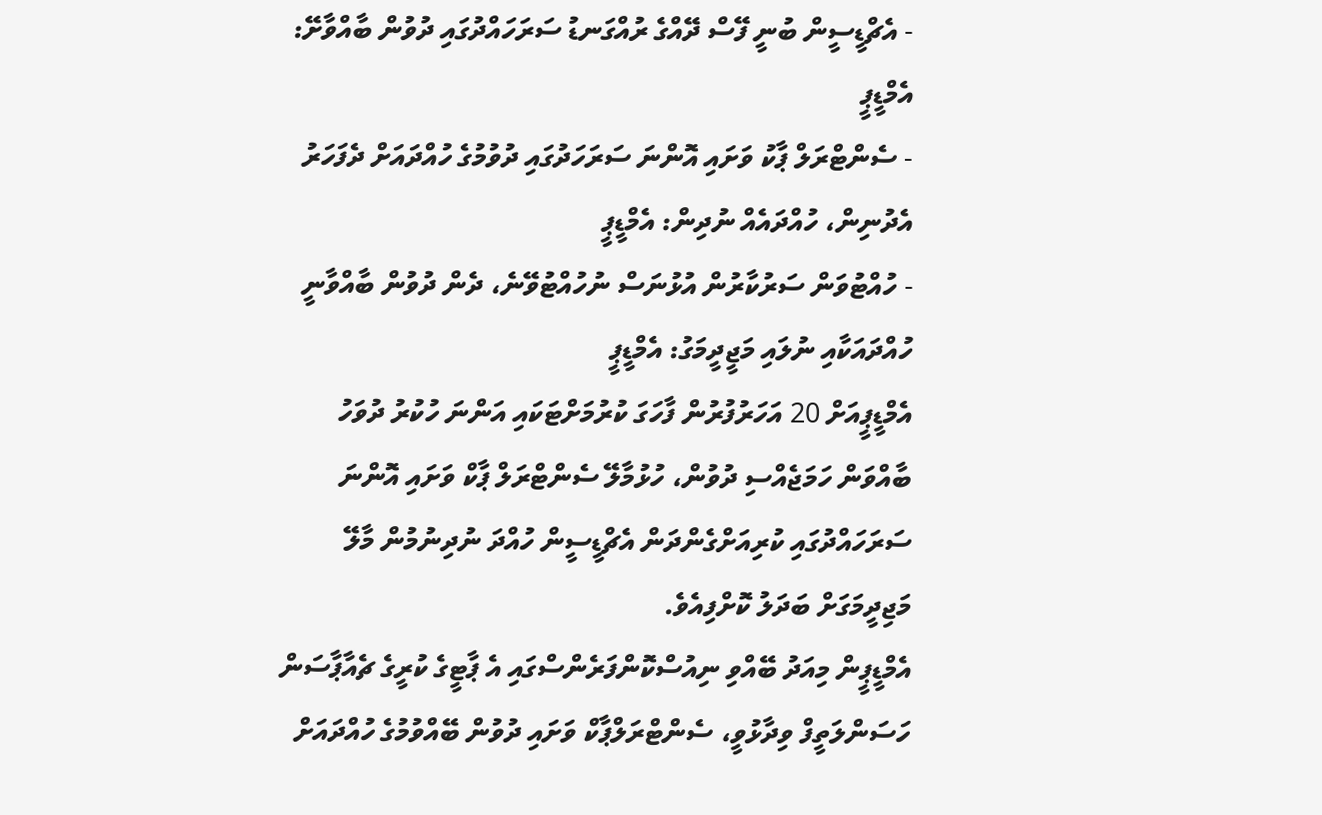- އެޗްޑީސީން ބުނީ ފޭސް ދޭއްގެ ރުއްގަނޑު ސަރަހައްދުގައި ދުވުން ބާއްވާށޭ: އެމްޑީޕީ
- ސެންޓްރަލް ޕާކު ވަށައި އޮންނަ ސަރަހަދުގައި ދުވުމުގެ ހުއްދައަށް ދެފަހަރު އެދުނިން، ހުއްދައެއް ނުދިން: އެމްޑީޕީ
- ހުއްޓުވަން ސަރުކާރުން އުޅުނަސް ނުހުއްޓުވޭނެ، ދެން ދުވުން ބާއްވާނީ ހުއްދައަކާއި ނުލައި މަޖީދީމަގު: އެމްޑީޕީ
އެމްޑީޕީއަށް 20 އަހަރުފުރުން ފާހަގަ ކުރުމަށްޓަކައި އަންނަ ހުކުރު ދުވަހު ބާއްވަން ހަމަޖެއްސި ދުވުން، ހުޅުމާލޭ ސެންޓްރަލް ޕާކް ވަށައި އޮންނަ ސަރަހައްދުގައި ކުރިއަށްގެންދަން އެޗްޑީސީން ހުއްދަ ނުދިނުމުން މާލޭ މަޖިދީމަގަށް ބަދަލު ކޮށްފިއެވެ.
އެމްޑީޕީން މިއަދު ބޭއްވި ނިއުސްކޮންފަރެންސްގައި އެ ޕާޓީގެ ކުރީގެ ޗެއާޕާސަން ހަސަންލަތީފް ވިދާޅުވީ، ސެންޓްރަލްޕާކް ވަށައި ދުވުން ބޭއްވުމުގެ ހުއްދައަށް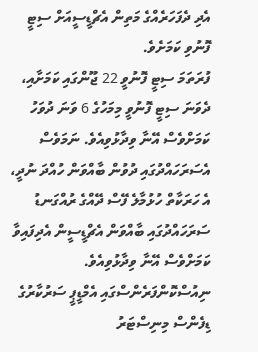އެދި ދެފަހަރެއްގެ މަތިން އެޗްޑީސީއަށް ސިޓީ ފޮނުވި ކަމަށެވެ.
ފުރަތަމަ ސިޓީ ފޮނުވީ 22 ޖޫންގައި ކަމަށާއި، ދެވަނަ ސިޓީ ފޮނުވީ މިމަހުގެ 6 ވަނަ ދުވަހު ކަމަށްވެސް އޭނާ ވިދާޅުވިއެވެ. ނަމަވެސް އެސަރަހައްދުގައި ދުވުން ބާއްވަން ހުއްދަ ނުދީ، އެ ހަރަކާތް ހުޅުމާލެ ފޭސް ދޭއްގެ ރުއްގަނޑު ސަރަހައްދުގައި ބާއްވަން އެޗްޑީސީން އެދިފައިވާ ކަމަށްވެސް އޭނާ ވިދާޅުވިއެވެ.
ނިއުސްކޮންފަރެންސްގައި އެމްޑީޕީ ސަރުކާރުގެ ޑިފެންސް މިނިސްޓަރު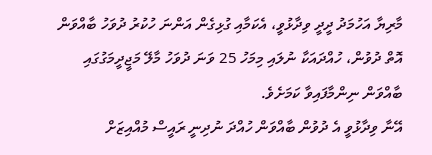މާރިޔާ އަހުމަދު ދީދީ ވިދާޅުވީ، އެކަމާއި ގުޅިގެން އަންނަ ހުކުރު ދުވަހު ބާއްވަން އޮތް ދުވުން، ހުއްދައަކާ ނުލައި މިމަހު 25 ވަނަ ދުވަހު މާލޭ މަޖީދީމަގުގައި ބާއްވަން ނިންމާފައިވާ ކަމަށެވެ.
އޭނާ ވިދާޅުވީ އެ ދުވުން ބާއްވަން ހުއްދަ ނުދިނީ ރައީސް މުއްއިޒަށް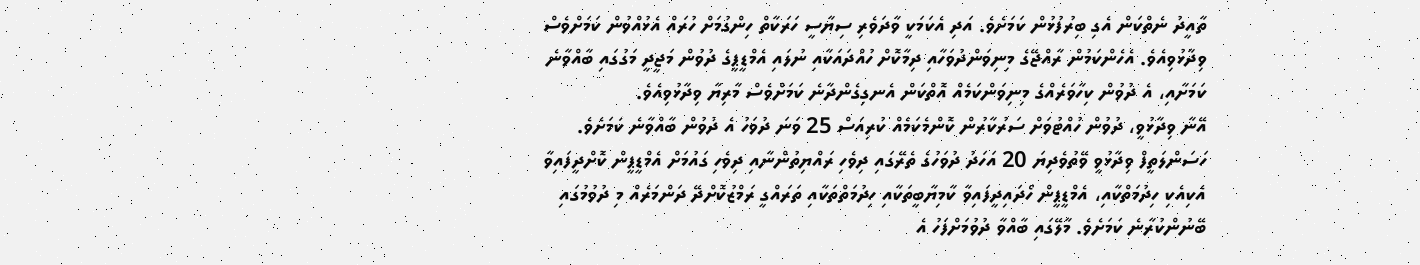ތާއީދު ނެތްކަން އެގި ބިރުފުޅުން ކަމަށެވެ. އަދި އެކަމަކީ ވާދަވެރި ސިޔާސީ ހަރަކާތް ހިންގުމަށް ހުރައް އެޅުއްވުން ކަމަށްވެސް ވިދާޅުވިއެވެ. އެހެންކަމުން ރާއްޖޭގެ މިނިވަންދުވަހާއި ދިމާކޮށް ހުއްދައަކާއި ނުލައި އެމްޑީޕީގެ ދުވުން މަޖީދީ މަގުގައި ބާއްވާނެ ކަމަށާއި، އެ ދުވުން ކިހާވަރެއްގެ މިނިވަންކަމެއް އޮތްކަން އެނގިގެންދާނެ ކަމަށްވެސް މާރިޔާ ވިދާޅުވިއެވެ.
އޭނާ ވިދާޅުވީ، ދުވުން ހުއްޓުވަށް ސަރުކާރުން ކޮންމެކަމެއް ކުރިއަސް 25 ވަނަ ދުވަހު އެ ދުވުން ބާއްވާނެ ކަމަށެވެ. ހަސަންލަތީފް ވިދާޅުވީ ވޭތުވެދިޔަ 20 އަހަދު ދުވަހުގެ ތެރޭގައި ދިވެހި ރައްޔިތުންނާއި ދިވެހި ގައުމަށް އެމްޑީޕީން ކޮށްދީފައިވާ އެކިއެކި ހިދުމަތްކާއި، އެމްޑީޕީން ހޯދައިދީފައިވާ ކާމިޔާބީތަކާއި ހިދުމަތްތަކާއި ތަރައްގީ ރަމްޒުކޮށްދޭ ދަންމަރެއް މި ދުވުމުގައި ބޭނުންކުރާނެ ކަމަށެވެ. މާލޭގައި ބާއްވާ ދުވުމަށްފަހު އެ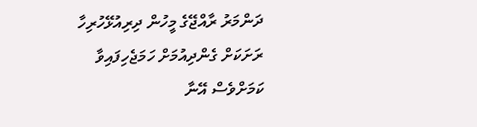ދަންމަރު ރާއްޖޭގެ މީހުން ދިރިއުޅޭހުރިހާ ރަށަކަށް ގެންދިއުމަށް ހަމަޖެހިފައިވާ ކަމަށްވެސް އޭނާ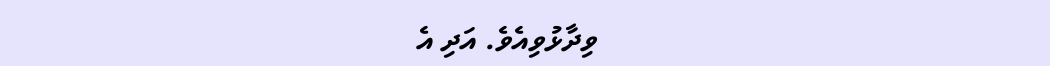ވިދާޅުވިއެވެ. އަދި އެ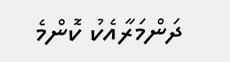ދަންމަރާއެކު ކޮންމެ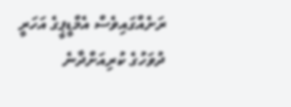ރަށެއްގައިވެސް އެމްޑީޕީގެ އަހަރީ ދުވަހުގެ ކުރިއަށްދާނެ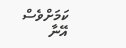ކަމަށްވެސް އޭނާ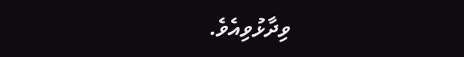ވިދާޅުވިއެވެ.